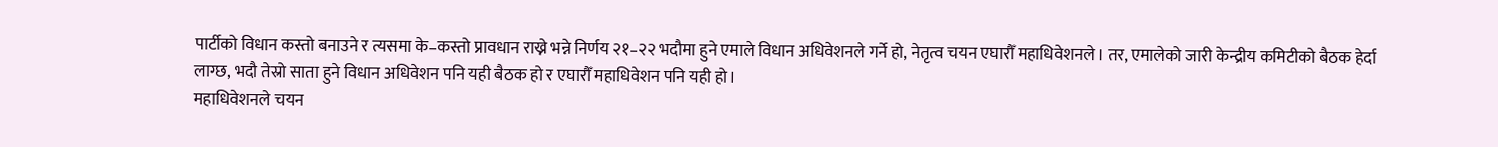पार्टीको विधान कस्तो बनाउने र त्यसमा के–कस्तो प्रावधान राख्ने भन्ने निर्णय २१–२२ भदौमा हुने एमाले विधान अधिवेशनले गर्ने हो, नेतृत्व चयन एघारौँ महाधिवेशनले। तर, एमालेको जारी केन्द्रीय कमिटीको बैठक हेर्दा लाग्छ, भदौ तेस्रो साता हुने विधान अधिवेशन पनि यही बैठक हो र एघारौँ महाधिवेशन पनि यही हो।
महाधिवेशनले चयन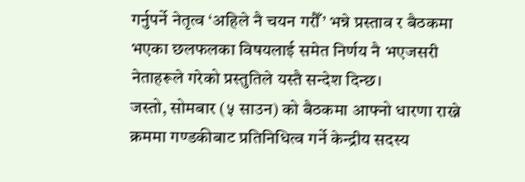गर्नुपर्ने नेतृत्व ‘अहिले नै चयन गरौँ’ भन्ने प्रस्ताव र बैठकमा भएका छलफलका विषयलाई समेत निर्णय नै भएजसरी नेताहरूले गरेको प्रस्तुतिले यस्तै सन्देश दिन्छ।
जस्तो, सोमबार (५ साउन) को बैठकमा आफ्नो धारणा राख्ने क्रममा गण्डकीबाट प्रतिनिधित्व गर्ने केन्द्रीय सदस्य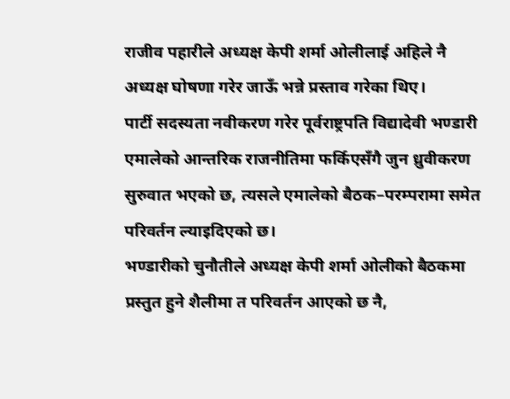राजीव पहारीले अध्यक्ष केपी शर्मा ओलीलाई अहिले नै अध्यक्ष घोषणा गरेर जाऊँ भन्ने प्रस्ताव गरेका थिए।
पार्टी सदस्यता नवीकरण गरेर पूर्वराष्ट्रपति विद्यादेवी भण्डारी एमालेको आन्तरिक राजनीतिमा फर्किएसँगै जुन ध्रुवीकरण सुरुवात भएको छ, त्यसले एमालेको बैठक–परम्परामा समेत परिवर्तन ल्याइदिएको छ।
भण्डारीको चुनौतीले अध्यक्ष केपी शर्मा ओलीको बैठकमा प्रस्तुत हुने शैलीमा त परिवर्तन आएको छ नै,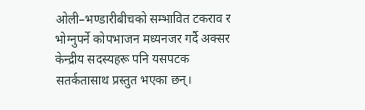ओली–भण्डारीबीचको सम्भावित टकराव र भोग्नुपर्ने कोपभाजन मध्यनजर गर्दै अक्सर केन्द्रीय सदस्यहरू पनि यसपटक सतर्कतासाथ प्रस्तुत भएका छन्।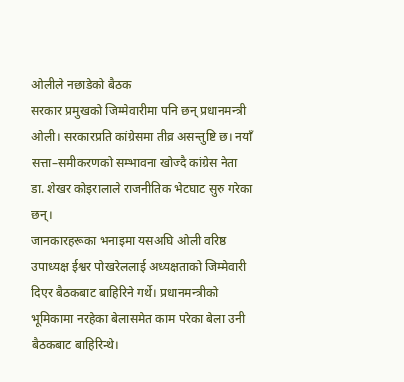ओलीले नछाडेको बैठक
सरकार प्रमुखको जिम्मेवारीमा पनि छन् प्रधानमन्त्री ओली। सरकारप्रति कांग्रेसमा तीव्र असन्तुष्टि छ। नयाँ सत्ता–समीकरणको सम्भावना खोज्दै कांग्रेस नेता डा. शेखर कोइरालाले राजनीतिक भेटघाट सुरु गरेका छन्।
जानकारहरूका भनाइमा यसअघि ओली वरिष्ठ उपाध्यक्ष ईश्वर पोखरेललाई अध्यक्षताको जिम्मेवारी दिएर बैठकबाट बाहिरिने गर्थे। प्रधानमन्त्रीको भूमिकामा नरहेका बेलासमेत काम परेका बेला उनी बैठकबाट बाहिरिन्थे।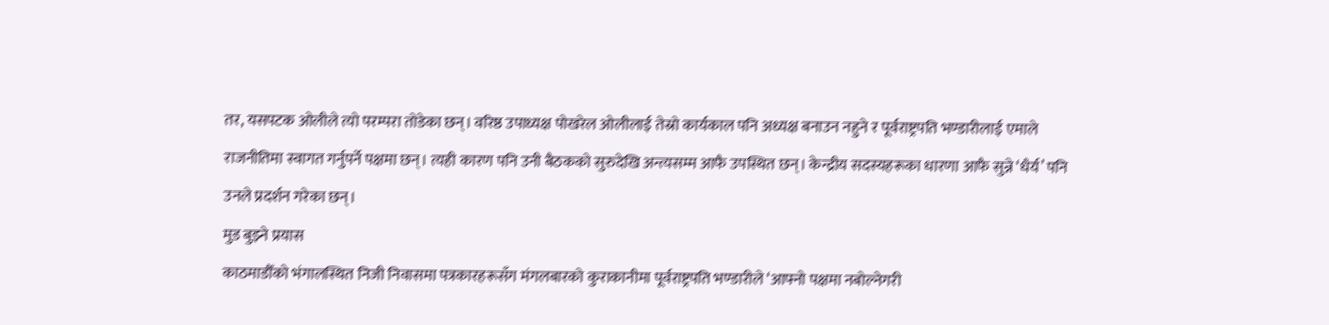तर, यसपटक ओलीले त्यो परम्परा तोडेका छन्। वरिष्ठ उपाध्यक्ष पोखरेल ओलीलाई तेस्रो कार्यकाल पनि अध्यक्ष बनाउन नहुने र पूर्वराष्ट्रपति भण्डारीलाई एमाले राजनीतिमा स्वागत गर्नुपर्ने पक्षमा छन्। त्यही कारण पनि उनी बैठकको सुरुदेखि अन्त्यसम्म आफै उपस्थित छन्। केन्द्रीय सदस्यहरूका धारणा आफै सुन्ने ‘धैर्य’ पनि उनले प्रदर्शन गरेका छन्।
मुड बुझ्ने प्रयास
काठमाडौँको भंगालस्थित निजी निवासमा पत्रकारहरूसँग मंगलबारको कुराकानीमा पूर्वराष्ट्रपति भण्डारीले ‘आफ्नो पक्षमा नबोल्नेगरी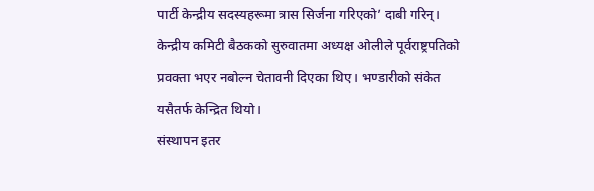पार्टी केन्द्रीय सदस्यहरूमा त्रास सिर्जना गरिएको’ दाबी गरिन्।
केन्द्रीय कमिटी बैठकको सुरुवातमा अध्यक्ष ओलीले पूर्वराष्ट्रपतिको प्रवक्ता भएर नबोल्न चेतावनी दिएका थिए। भण्डारीको संकेत यसैतर्फ केन्द्रित थियो।
संस्थापन इतर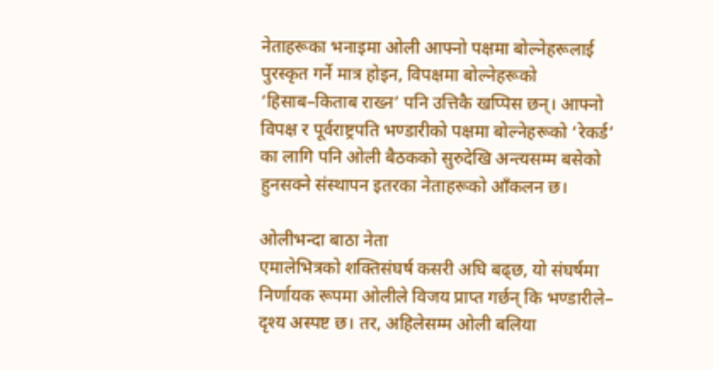नेताहरूका भनाइमा ओली आफ्नो पक्षमा बोल्नेहरूलाई पुरस्कृत गर्ने मात्र होइन, विपक्षमा बोल्नेहरूको ‘हिसाब–किताब राख्न’ पनि उत्तिकै खप्पिस छन्। आफ्नो विपक्ष र पूर्वराष्ट्रपति भण्डारीको पक्षमा बोल्नेहरूको ‘रेकर्ड’ का लागि पनि ओली बैठकको सुरुदेखि अन्त्यसम्म बसेको हुनसक्ने संस्थापन इतरका नेताहरूको आँकलन छ।

ओलीभन्दा बाठा नेता
एमालेभित्रको शक्तिसंघर्ष कसरी अघि बढ्छ, यो संघर्षमा निर्णायक रूपमा ओलीले विजय प्राप्त गर्छन् कि भण्डारीले– दृश्य अस्पष्ट छ। तर, अहिलेसम्म ओली बलिया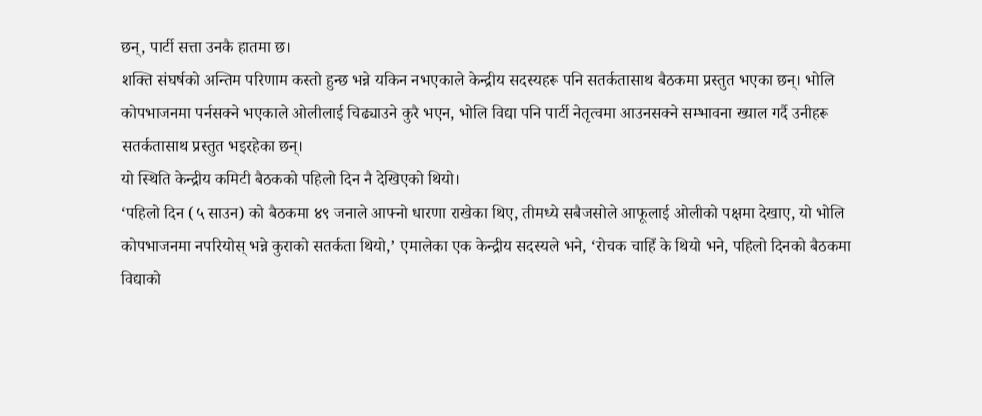छन्, पार्टी सत्ता उनकै हातमा छ।
शक्ति संघर्षको अन्तिम परिणाम कस्तो हुन्छ भन्ने यकिन नभएकाले केन्द्रीय सदस्यहरू पनि सतर्कतासाथ बैठकमा प्रस्तुत भएका छन्। भोलि कोपभाजनमा पर्नसक्ने भएकाले ओलीलाई चिढ्याउने कुरै भएन, भोलि विद्या पनि पार्टी नेतृत्वमा आउनसक्ने सम्भावना ख्याल गर्दै उनीहरू सतर्कतासाथ प्रस्तुत भइरहेका छन्।
यो स्थिति केन्द्रीय कमिटी बैठकको पहिलो दिन नै देखिएको थियो।
‘पहिलो दिन (५ साउन) को बैठकमा ४९ जनाले आफ्नो धारणा राखेका थिए, तीमध्ये सबैजसोले आफूलाई ओलीको पक्षमा देखाए, यो भोलि कोपभाजनमा नपरियोस् भन्ने कुराको सतर्कता थियो,’ एमालेका एक केन्द्रीय सदस्यले भने, ‘रोचक चाहिँ के थियो भने, पहिलो दिनको बैठकमा विद्याको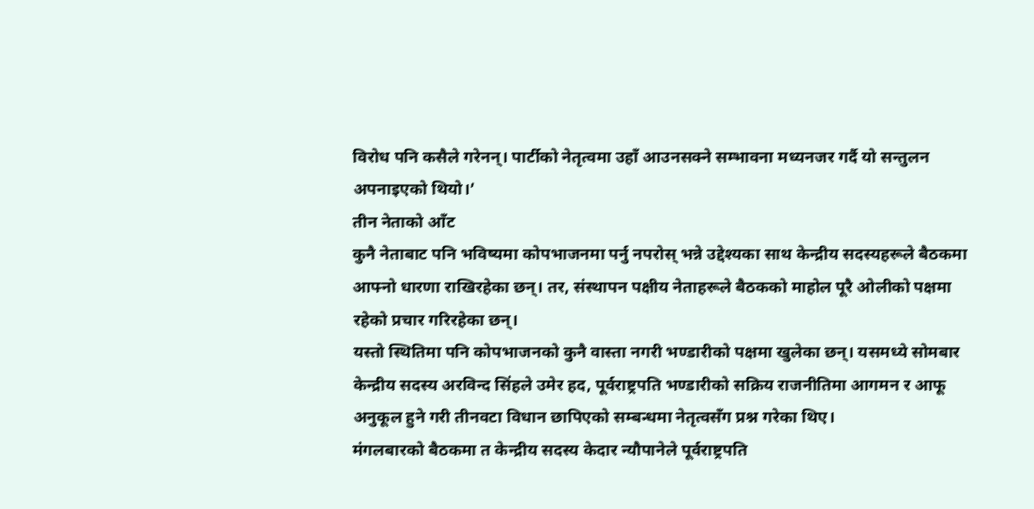विरोध पनि कसैले गरेनन्। पार्टीको नेतृत्वमा उहाँ आउनसक्ने सम्भावना मध्यनजर गर्दै यो सन्तुलन अपनाइएको थियो।’
तीन नेताको आँट
कुनै नेताबाट पनि भविष्यमा कोपभाजनमा पर्नु नपरोस् भन्ने उद्देश्यका साथ केन्द्रीय सदस्यहरूले बैठकमा आफ्नो धारणा राखिरहेका छन्। तर, संस्थापन पक्षीय नेताहरूले बैठकको माहोल पूरै ओलीको पक्षमा रहेको प्रचार गरिरहेका छन्।
यस्तो स्थितिमा पनि कोपभाजनको कुनै वास्ता नगरी भण्डारीको पक्षमा खुलेका छन्। यसमध्ये सोमबार केन्द्रीय सदस्य अरविन्द सिंहले उमेर हद, पूर्वराष्ट्रपति भण्डारीको सक्रिय राजनीतिमा आगमन र आफू अनुकूल हुने गरी तीनवटा विधान छापिएको सम्बन्धमा नेतृत्वसँग प्रश्न गरेका थिए।
मंगलबारको बैठकमा त केन्द्रीय सदस्य केदार न्यौपानेले पूर्वराष्ट्रपति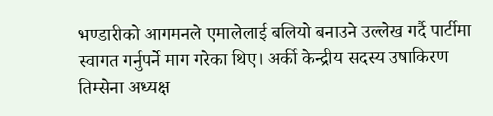भण्डारीको आगमनले एमालेलाई बलियो बनाउने उल्लेख गर्दै पार्टीमा स्वागत गर्नुपर्ने माग गरेका थिए। अर्की केन्द्रीय सदस्य उषाकिरण तिम्सेना अध्यक्ष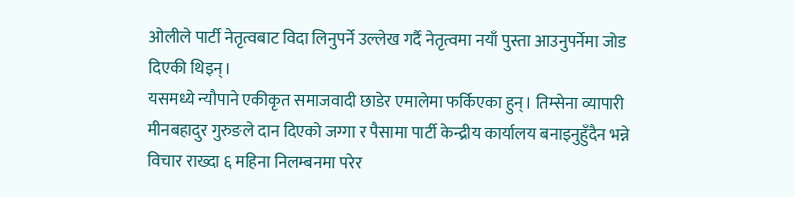ओलीले पार्टी नेतृत्वबाट विदा लिनुपर्ने उल्लेख गर्दै नेतृत्वमा नयाँ पुस्ता आउनुपर्नेमा जोड दिएकी थिइन्।
यसमध्ये न्यौपाने एकीकृत समाजवादी छाडेर एमालेमा फर्किएका हुन्। तिम्सेना व्यापारी मीनबहादुर गुरुङले दान दिएको जग्गा र पैसामा पार्टी केन्द्रीय कार्यालय बनाइनुहुँदैन भन्ने विचार राख्दा ६ महिना निलम्बनमा परेर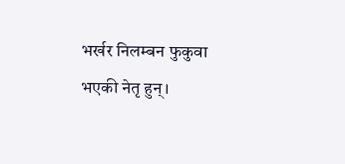भर्खर निलम्बन फुकुवा भएकी नेतृ हुन्।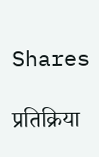Shares

प्रतिक्रिया